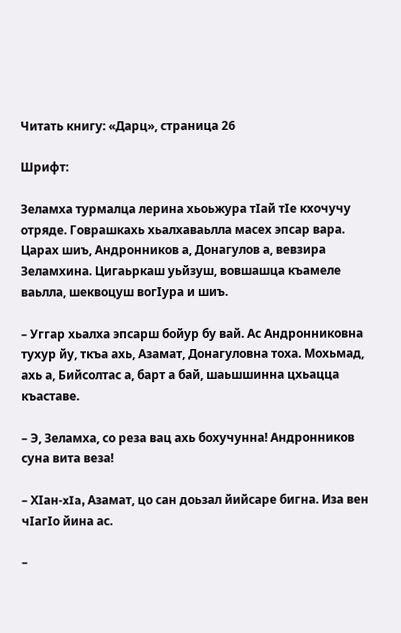Читать книгу: «Дарц», страница 26

Шрифт:

Зеламха турмалца лерина хьоьжура тIай тIе кхочучу отряде. Говрашкахь хьалхаваьлла масех эпсар вара. Царах шиъ, Андронников а, Донагулов а, вевзира Зеламхина. Цигаьркаш уьйзуш, вовшашца къамеле ваьлла, шеквоцуш вогIура и шиъ.

– Уггар хьалха эпсарш бойур бу вай. Ас Андронниковна тухур йу, ткъа ахь, Азамат, Донагуловна тоха. Мохьмад, ахь а, Бийсолтас а, барт а бай, шаьшшинна цхьацца къаставе.

– Э, Зеламха, со реза вац ахь бохучунна! Андронников суна вита веза!

– ХIан-xIa, Азамат, цо сан доьзал йийсаре бигна. Иза вен чIагIо йина ас.

–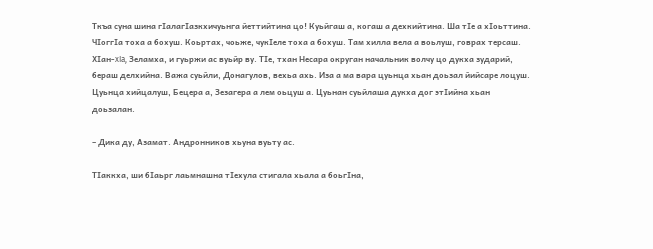Ткъа суна шина гIалагIазкхичуьнга йеттийтина цо! Куьйгаш а, когаш а дехкийтина. Ша тIе а хIоьттина. ЧIоггIа тоха а бохуш. Коьртах, чоьже, чукIеле тоха а бохуш. Там хилла вела а воьлуш, говрах терсаш. ХIан-xIa, Зеламха, и гуьржи ас вуьйр ву. ТIе, тхан Несара округан начальник волчу цо дукха зударий, бераш делхийна. Важа суьйли, Донагулов, вехьа ахь. Иза а ма вара цуьнца хьан доьзал йийсаре лоцуш. Цуьнца хийцалуш, Бецера а, Зезагера а лем оьцуш а. Цуьнан суьйлаша дукха дог этIийна хьан доьзалан.

– Дика ду, Азамат. Андронников хьуна вуьту ас.

ТIаккха, ши бIаьрг лаьмнашна тIехула стигала хьала а боьгIна,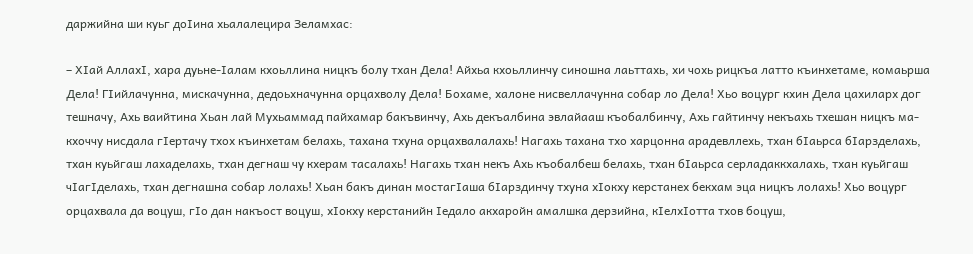даржийна ши куьг доIина хьалалецира Зеламхас:

– ХIай АллахI, хара дуьне-Iалам кхоьллина ницкъ болу тхан Дела! Айхьа кхоьллинчу синошна лаьттахь, хи чохь рицкъа латто къинхетаме, комаьрша Дела! ГIийлачунна, мискачунна, дедоьхначунна орцахволу Дела! Бохаме, халоне нисвеллачунна собар ло Дела! Хьо воцург кхин Дела цахиларх дог тешначу, Ахь ваийтина Хьан лай Мухьаммад пайхамар бакъвинчу, Aхь декъалбина эвлайааш къобалбинчу, Ахь гайтинчу некъахь тхешан ницкъ ма-кхоччу нисдала гIертачу тхох къинхетам белахь, тахана тхуна орцахвалалахь! Нагахь тахана тхо харцонна арадевллехь, тхан бIаьрса бIарзделахь, тхан куьйгаш лахаделахь, тхан дегнаш чу кхерам тасалахь! Нагахь тхан некъ Ахь къобалбеш белахь, тхан бIаьрса серладаккхалахь, тхан куьйгаш чIагIделахь, тхан дегнашна собар лолахь! Хьан бакъ динан мостагIаша бIарздинчу тхуна хIокху керстанех бекхам эца ницкъ лолахь! Хьо воцург орцахвала да воцуш, гIo дан накъост воцуш, хIокху керстанийн Iедало акхаройн амалшка дерзийна, кIелхIотта тхов боцуш,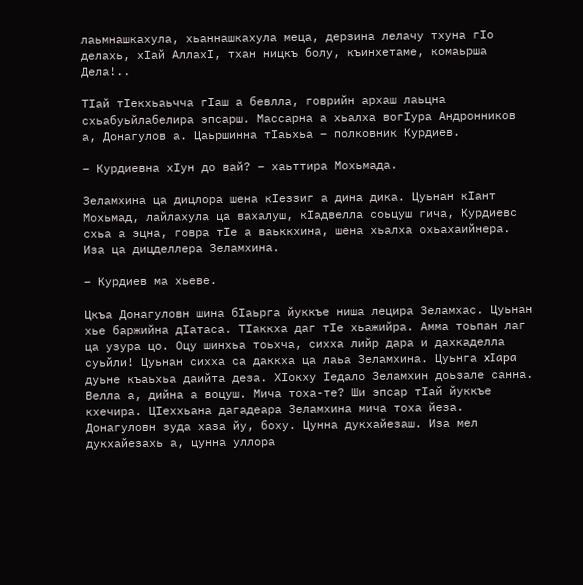лаьмнашкахула, хьаннашкахула меца, дерзина лелачу тхуна гIo делахь, хIай АллахI, тхан ницкъ болу, къинхетаме, комаьрша Дела!..

ТIай тIекхьаьчча гIаш а бевлла, говрийн архаш лаьцна схьабуьйлабелира эпсарш. Массарна а хьалха вогIура Андронников а, Донагулов а. Цаьршинна тIаьхьа – полковник Курдиев.

– Курдиевна хIун до вай? – хаьттира Мохьмада.

Зеламхина ца дицлора шена кIеззиг а дина дика. Цуьнан кIант Мохьмад, лайлахула ца вахалуш, кIадвелла соьцуш гича, Курдиевс схьа а эцна, говра тIе а ваьккхина, шена хьалха охьахаийнера. Иза ца дицделлера Зеламхина.

– Курдиев ма хьеве.

Цкъа Донагуловн шина бIаьрга йуккъе ниша лецира Зеламхас. Цуьнан хье баржийна дIатаса. ТIаккха даг тIе хьажийра. Амма тоьпан лаг ца узура цо. Оцу шинхьа тоьхча, сихха лийр дара и дахкаделла суьйли! Цуьнан сихха са даккха ца лаьа Зеламхина. Цуьнга xIapa дуьне къаьхьа даийта деза. ХIокху Iедало Зеламхин доьзале санна. Велла а, дийна а воцуш. Мича тоха-те? Ши эпсар тIай йуккъе кхечира. ЦIеххьана дагадеара Зеламхина мича тоха йеза. Донагуловн зуда хаза йу, боху. Цунна дукхайезаш. Иза мел дукхайезахь а, цунна уллора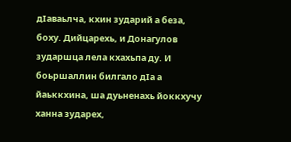дIаваьлча, кхин зударий а беза, боху. Дийцарехь, и Донагулов зударшца лела кхахьпа ду. И боьршаллин билгало дIа а йаьккхина, ша дуьненахь йоккхучу ханна зударех,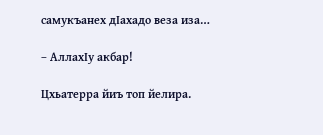самукъанех дIахадо веза иза…

– АллахIу акбар!

Цхьатерра йиъ топ йелира.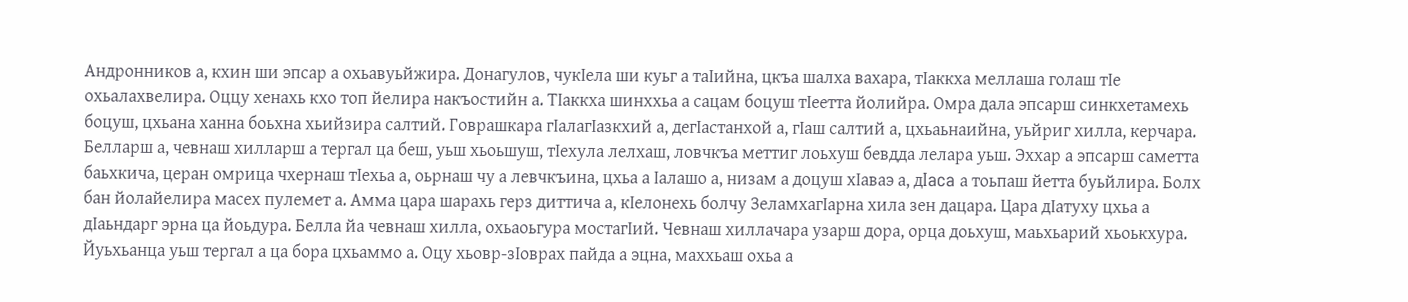Андронников а, кхин ши эпсар а охьавуьйжира. Донагулов, чукIела ши куьг а таIийна, цкъа шалха вахара, тIаккха меллаша голаш тIе охьалахвелира. Оццу хенахь кхо топ йелира накъостийн а. ТIаккха шинххьа а сацам боцуш тIеетта йолийра. Омра дала эпсарш синкхетамехь боцуш, цхьана ханна боьхна хьийзира салтий. Говрашкара гIалагIазкхий а, дегIастанхой а, гIаш салтий а, цхьаьнаийна, уьйриг хилла, керчара. Белларш а, чевнаш хилларш а тергал ца беш, уьш хьоьшуш, тIехула лелхаш, ловчкъа меттиг лоьхуш бевдда лелара уьш. Эххар а эпсарш саметта баьхкича, церан омрица чхернаш тIехьа а, оьрнаш чу а левчкъина, цхьа а Iалашо а, низам а доцуш хIаваэ а, дIaca а тоьпаш йетта буьйлира. Болх бан йолайелира масех пулемет а. Амма цара шарахь герз диттича а, кIелонехь болчу ЗеламхагIарна хила зен дацара. Цара дIатуху цхьа а дIаьндарг эрна ца йоьдура. Белла йа чевнаш хилла, охьаоьгура мостагIий. Чевнаш хиллачара узарш дора, орца доьхуш, маьхьарий хьоькхура. Йуьхьанца уьш тергал а ца бора цхьаммо а. Оцу хьовр-зIоврах пайда а эцна, маххьаш охьа а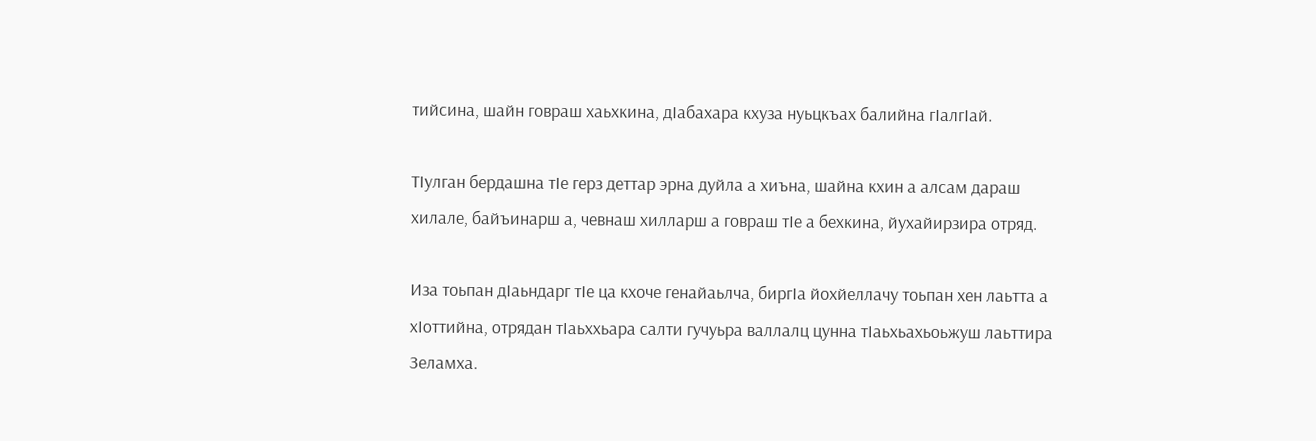тийсина, шайн говраш хаьхкина, дIабахара кхуза нуьцкъах балийна гIалгIай.

ТIулган бердашна тIе герз деттар эрна дуйла а хиъна, шайна кхин а алсам дараш хилале, байъинарш а, чевнаш хилларш а говраш тIе а бехкина, йухайирзира отряд.

Иза тоьпан дIаьндарг тIе ца кхоче генайаьлча, биргIа йохйеллачу тоьпан хен лаьтта а хIоттийна, отрядан тIаьххьара салти гучуьра валлалц цунна тIаьхьахьоьжуш лаьттира Зеламха.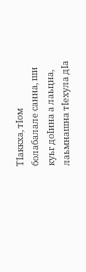ТIаккха, тIом болабалале санна, ши куьг доIина а лаьцна, лаьмнашна тIехула дIa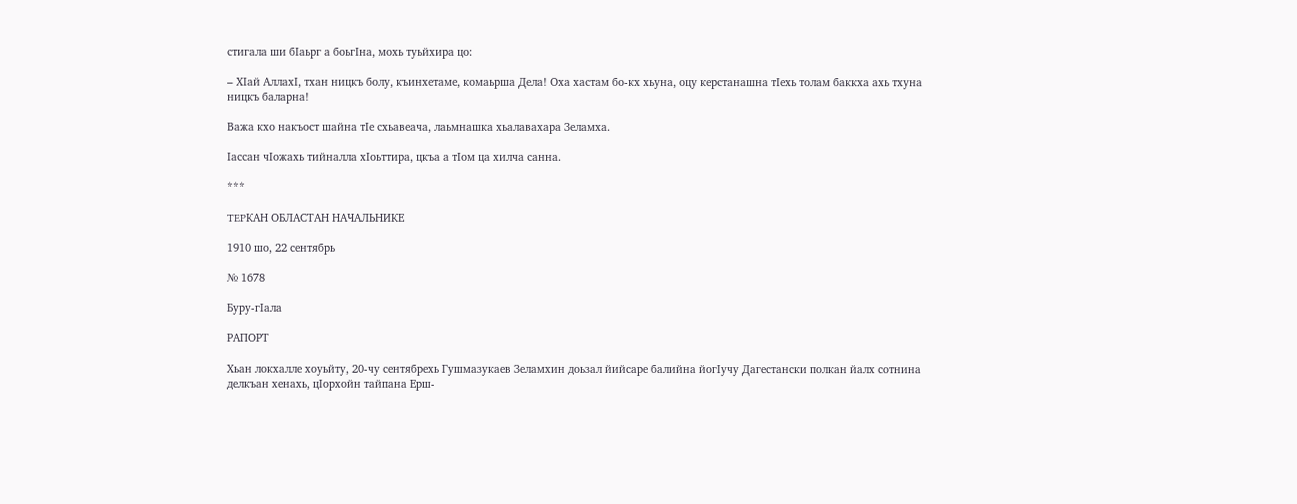стигала ши бIаьрг а боьгIна, мохь туьйхира цо:

– ХIай АллахI, тхан ницкъ болу, къинхетаме, комаьрша Дела! Оха хастам бо-кх хьуна, оцу керстанашна тIехь толам баккха ахь тхуна ницкъ баларна!

Важа кхо накъост шайна тIе схьавеача, лаьмнашка хьалавахара Зеламха.

Iассан чIожахь тийналла хIоьттира, цкъа а тIом ца хилча санна.

***

TEPКAH ОБЛАСТАН НАЧАЛЬНИКЕ

1910 шо, 22 сентябрь

№ 1678

Буру-гIала

РАПОРТ

Хьан локхалле хоуьйту, 20-чу сентябрехь Гушмазукаев Зеламхин доьзал йийсаре балийна йогIучу Дагестански полкан йалх сотнина делкъан хенахь, цIорхойн тайпана Ерш-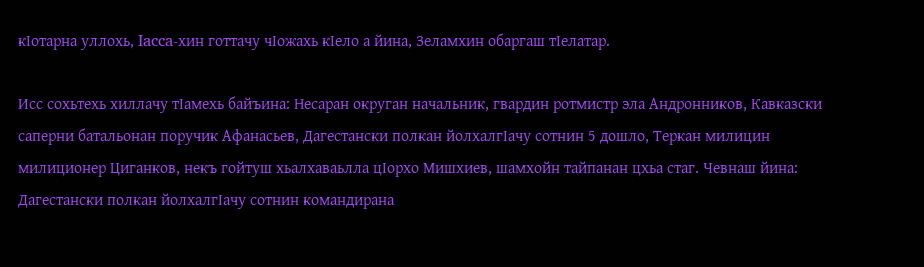кIотарна уллохь, Iacca-хин готтачу чIожахь кIело а йина, Зеламхин обаргаш тIелатар.

Исс сохьтехь хиллачу тIамехь байъина: Несаран округан начальник, гвардин ротмистр эла Андронников, Кавказски саперни батальонан поручик Афанасьев, Дагестански полкан йолхалгIачу сотнин 5 дошло, Теркан милицин милиционер Циганков, некъ гойтуш хьалхаваьлла цIорхо Мишхиев, шамхойн тайпанан цхьа стаг. Чевнаш йина: Дагестански полкан йолхалгIачу сотнин командирана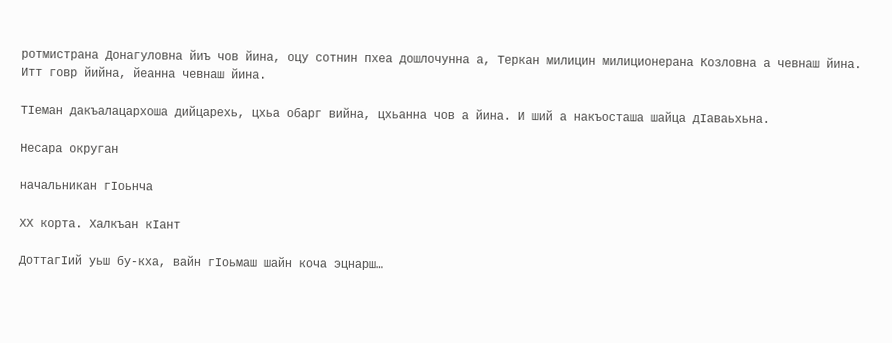ротмистрана Донагуловна йиъ чов йина, оцу сотнин пхеа дошлочунна а, Теркан милицин милиционерана Козловна а чевнаш йина. Итт говр йийна, йеанна чевнаш йина.

ТIеман дакъалацархоша дийцарехь, цхьа обарг вийна, цхьанна чов а йина. И ший а накъосташа шайца дIаваьхьна.

Несара округан

начальникан гIоьнча

ХХ корта. Халкъан кIант

ДоттагIий уьш бу-кха, вайн гIоьмаш шайн коча эцнарш…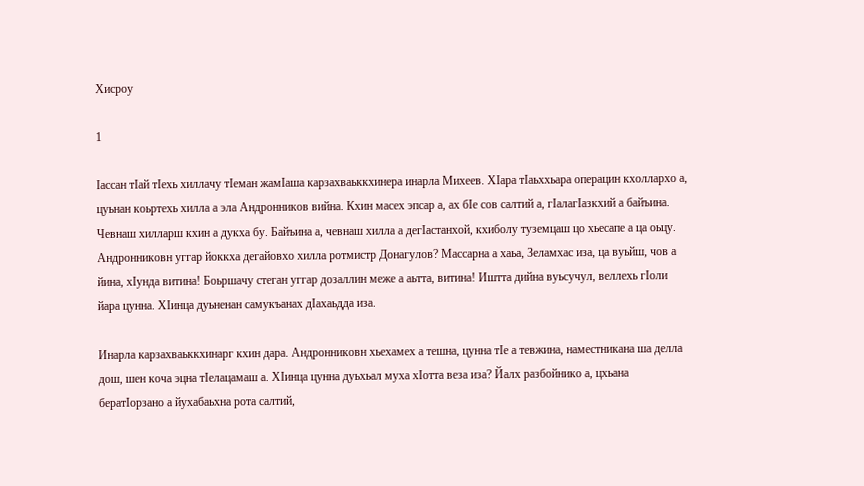Хисроу

1

Iассан тIай тIехь хиллачу тIеман жамIаша карзахваьккхинера инарла Михеев. ХIара тIаьххьара операцин кхоллархо а, цуьнан коьртехь хилла а эла Андронников вийна. Кхин масех эпсар а, ах бIе сов салтий а, гIалагIазкхий а байъина. Чевнаш хилларш кхин а дукха бу. Бaйъина а, чевнаш хилла а дегIастанхой, кхиболу туземцаш цо хьесапе а ца оьцу. Андронниковн уггар йоккха дегайовхо хилла ротмистр Донагулов? Массарна а хаьа, Зеламхас иза, ца вуьйш, чов а йина, хIунда витина! Боьршачу стеган уггар дозаллин меже а аьтта, витина! Иштта дийна вуьсучул, веллехь гIоли йара цунна. ХIинца дуьненан самукъанах дIахаьдда иза.

Инарла карзахваьккхинарг кхин дара. Андронниковн хьехамех а тешна, цунна тIе а тевжина, наместникана ша делла дош, шен коча эцна тIелацамаш а. ХIинца цунна дуьхьал муха хIотта веза иза? Йалх разбойнико а, цхьана бератIорзано а йухабаьхна рота салтий,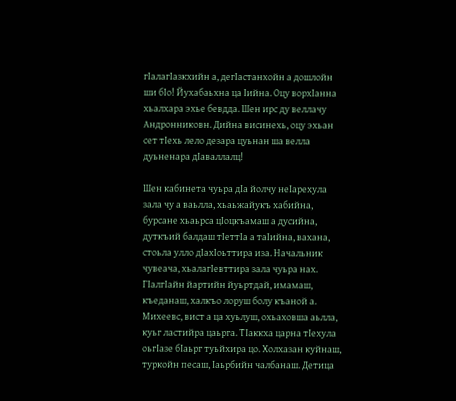гIалагIазкхийн а, дегIастанхойн а дошлойн ши бIо! Йухабаьхна ца Iийна. Оцу ворхIанна хьалхара эхье бевдда. Шен ирс ду веллачу Андронниковн. Дийна висинехь, оцу эхьан сет тIехь лело дезара цуьнан ша велла дуьненара дIаваллалц!

Шен кабинета чуьра дIа йолчу неIарехула зала чу а ваьлла, хьаьжайукъ хабийна, бурсане хьаьрса цIоцкъамаш а дусийна, дуткъий балдаш тIеттIа а таIийна, вахана, стоьла улло дIахIоьттира иза. Начальник чувеача, хьалагIевттира зала чуьра нах. ГIалгIайн йартийн йуьртдай, имамаш, къеданаш, халкъо лоруш болу къаной а. Михеевс, вист а ца хуьлуш, охьаховша аьлла, куьг ластийра цаьрга. ТIаккха царна тIехула оьгIазе бIаьрг туьйхира цо. Холхазан куйнаш, туркойн песаш, Iаьрбийн чалбанаш. Детица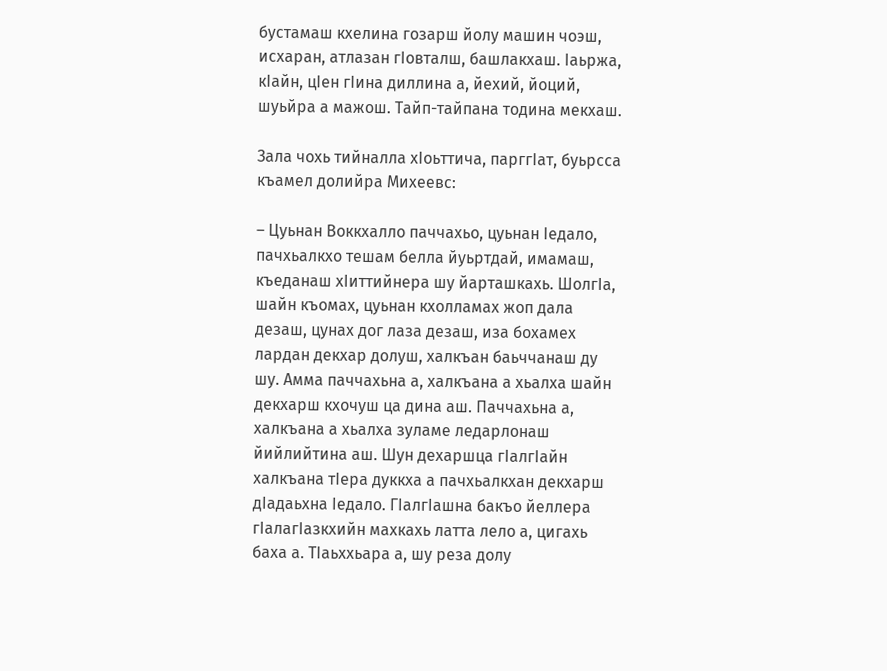бустамаш кхелина гозарш йолу машин чоэш, исхаран, атлазан гIовталш, башлакхаш. Iаьржа, кIайн, цIен гIина диллина а, йехий, йоций, шуьйра а мажош. Тайп-тайпана тодина мекхаш.

Зала чохь тийналла хIоьттича, парггIат, буьрсса къамел долийра Михеевс:

– Цуьнан Воккхалло паччахьо, цуьнан Iедало, пачхьалкхо тешам белла йуьртдай, имамаш, къеданаш хIиттийнера шу йарташкахь. ШолгIа, шайн къомах, цуьнан кхолламах жоп дала дезаш, цунах дог лаза дезаш, иза бохамех лардан декхар долуш, халкъан баьччанаш ду шу. Амма паччахьна а, халкъана а хьалха шайн декхарш кхочуш ца дина аш. Паччахьна а, халкъана а хьалха зуламе ледарлонаш йийлийтина аш. Шун дехаршца гIалгIайн халкъана тIера дуккха а пачхьалкхан декхарш дIадаьхна Iедало. ГIалгIашна бакъо йеллера гIалагIазкхийн махкахь латта лело а, цигахь баха а. ТIаьххьара а, шу реза долу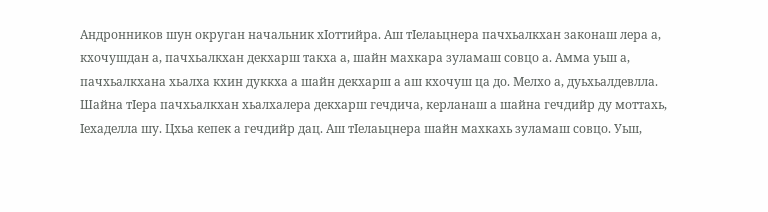Андронников шун округан начальник хIоттийра. Аш тIелаьцнера пачхьалкхан законаш лера а, кхочушдан а, пачхьалкхан декхарш такха а, шайн махкара зуламаш совцо а. Амма уьш а, пачхьалкхана хьалха кхин дуккха а шайн декхарш а аш кхочуш ца до. Мелхо а, дуьхьалдевлла. Шайна тIера пачхьалкхан хьалхалера декхарш гечдича, керланаш а шайна гечдийр ду моттахь, Iехаделла шу. Цхьа кепек а гечдийр дац. Аш тIелаьцнера шайн махкахь зуламаш совцо. Уьш,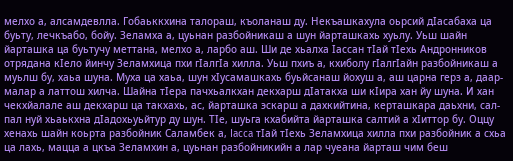мелхо а, алсамдевлла. Гобаьккхина талораш, къоланаш ду. Некъашкахула оьрсий дIасабаха ца буьту, лечкъабо, бойу. Зеламха а, цуьнан разбойникаш а шун йарташкахь хуьлу. Уьш шайн йарташка ца буьтучу меттана, мелхо а, ларбо аш. Ши де хьалха Iассан тIай тIехь Андронников отрядана кIело йинчу Зеламхица пхи гIалгIа хилла. Уьш пхиъ а, кхиболу гIалгIайн разбойникаш а муьлш бу, хаьа шуна. Муха ца хаьа, шун хIусамашкахь буьйсанаш йохуш а, аш царна герз а, даар-малар а латтош хилча. Шайна тIера пачхьалкхан декхарш дIатакха ши кIира хан йу шуна. И хан чекхйалале аш декхарш ца такхахь, ас, йарташка эскарш а дахкийтина, керташкара даьхни, сал-пал нуй хьаькхна дIадохьуьйтур ду шун. ТIе, шуьга кхабийта йарташка салтий а хIиттор бу. Оццу хенахь шайн коьрта разбойник Саламбек а, Iacca тIай тIехь Зеламхица хилла пхи разбойник а схьа ца лахь, мацца а цкъа Зеламхин а, цуьнан разбойникийн а лар чуеана йарташ чим беш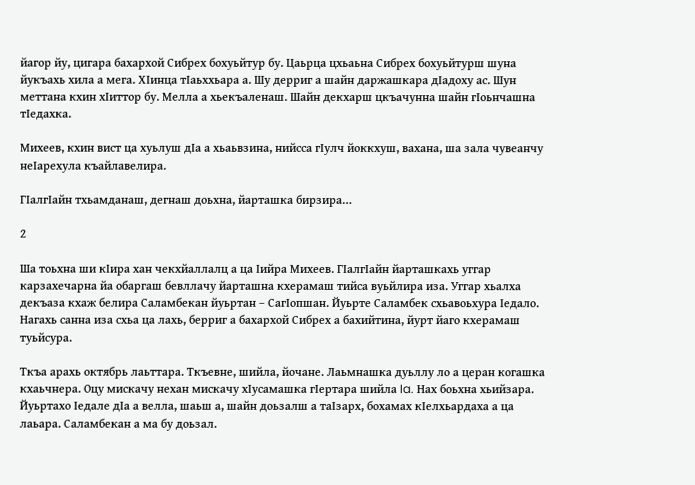йагор йу, цигара бахархой Сибрех бохуьйтур бу. Цаьрца цхьаьна Сибрех бохуьйтурш шуна йукъахь хила а мега. ХIинца тIаьххьара а. Шу дерриг а шайн даржашкара дIадоху ас. Шун меттана кхин хIиттор бу. Мелла а хьекъаленаш. Шайн декхарш цкъачунна шайн гIоьнчашна тIедахка.

Михеев, кхин вист ца хуьлуш дIа а хьаьвзина, нийсса гIулч йоккхуш, вахана, ша зала чувеанчу неIарехула къайлавелира.

ГIалгIайн тхьамданаш, дегнаш доьхна, йарташка бирзира…

2

Ша тоьхна ши кIира хан чекхйаллалц а ца Iийра Михеев. ГIалгIайн йарташкахь уггар карзахечарна йа обаргаш бевллачу йарташна кхерамаш тийса вуьйлира иза. Уггар хьалха декъаза кхаж белира Саламбекан йуьртан – СагIопшан. Йуьрте Саламбек схьавоьхура Iедало. Нагахь санна иза схьа ца лахь, берриг а бахархой Сибрех а бахийтина, йурт йаго кхерамаш туьйсура.

Ткъа арахь октябрь лаьттара. Ткъевне, шийла, йочане. Лаьмнашка дуьллу ло а церан когашка кхаьчнера. Оцу мискачу нехан мискачу хIусамашка гIертара шийла Ia. Нах боьхна хьийзара. Йуьртахо Iедале дIа а велла, шаьш а, шайн доьзалш а таIзарх, бохамах кIелхьардаха а ца лаьара. Саламбекан а ма бу доьзал.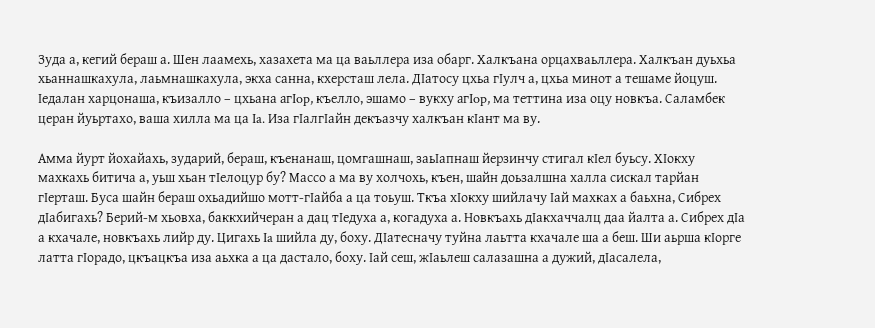Зуда а, кегий бераш а. Шен лаамехь, хазахета ма ца ваьллера иза обарг. Халкъана орцахваьллера. Халкъан дуьхьа хьаннашкахула, лаьмнашкахула, экха санна, кхерсташ лела. ДIатосу цхьа гIулч а, цхьа минот а тешаме йоцуш. Iедалан харцонаша, къизалло – цхьана aгIop, къелло, эшамо – вукху aгIop, ма теттина иза оцу новкъа. Саламбек церан йуьртахо, ваша хилла ма ца Ia. Иза гIалгIайн декъазчу халкъан кIант ма ву.

Амма йурт йохайахь, зударий, бераш, къенанаш, цомгашнаш, заьIапнаш йерзинчу стигал кIел буьсу. ХIокху махкахь битича а, уьш хьан тIелоцур бу? Массо а ма ву холчохь, къен, шaйн доьзалшна халла сискал тарйан гIерташ. Буса шайн бераш охьадийшо мотт-гIайба а ца тоьуш. Ткъа хIокху шийлачу Iай махках а баьхна, Сибрех дIабигахь? Берий-м хьовха, баккхийчеран а дац тIедуха а, когадуха а. Новкъахь дIакхаччалц даа йалта а. Сибрех дIа а кхачале, новкъахь лийр ду. Цигахь Ia шийла ду, боху. ДIатесначу туйна лаьтта кхачале ша а беш. Ши аьрша кIорге латта гIорадо, цкъацкъа иза аьхка а ца дастало, боху. Iай сеш, жIаьлеш салазашна а дужий, дIасалела,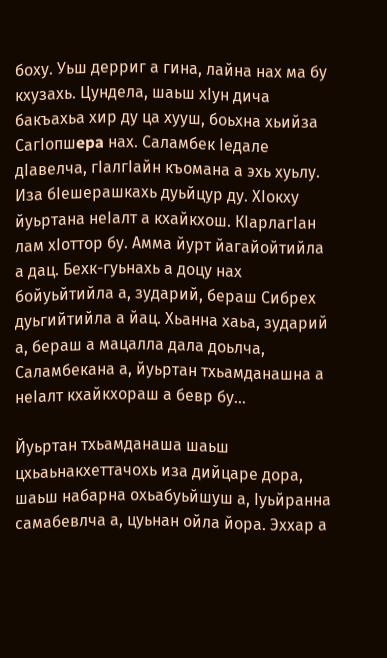боху. Уьш дерриг а гина, лайна нах ма бу кхузахь. Цундела, шаьш хIун дича бакъахьа хир ду ца хууш, боьхна хьийза CaгIoпшepa нах. Саламбек Iедале дIавелча, гIалгIайн къомана а эхь хуьлу. Иза бIешерашкахь дуьйцур ду. ХIокху йуьртана неIалт а кхайкхош. КIарлагIан лам хIоттор бу. Амма йурт йагайойтийла а дац. Бехк-гуьнахь а доцу нах бойуьйтийла а, зударий, бераш Сибрех дуьгийтийла а йац. Хьанна хаьа, зударий а, бераш а мацалла дала доьлча, Саламбекана а, йуьртан тхьамданашна а неIалт кхайкхораш а бевр бу…

Йуьртан тхьамданаша шаьш цхьаьнакхеттачохь иза дийцаре дора, шаьш набарна охьабуьйшуш а, Iуьйранна самабевлча а, цуьнан ойла йора. Эххар а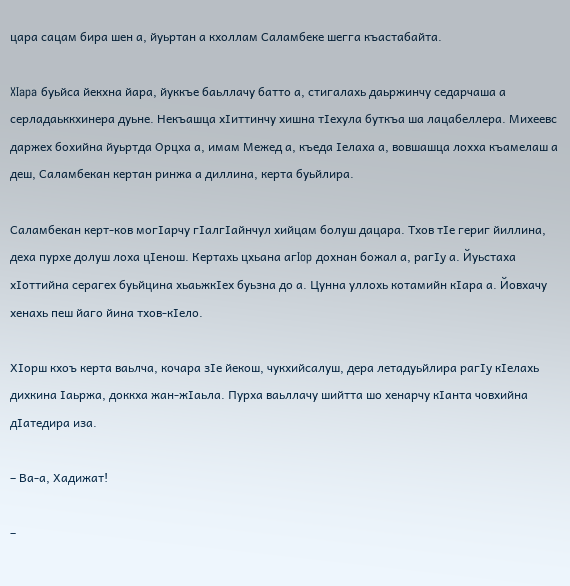цара сацам бира шен а, йуьртан а кхоллам Саламбеке шегга къастабайта.

XIapa буьйса йекхна йара, йуккъе баьллачу батто а, стигалахь даьржинчу седарчаша а серладаьккхинера дуьне. Некъашца хIиттинчу хишна тIехула буткъа ша лацабеллера. Михеевс даржех бохийна йуьртда Орцха а, имам Межед а, къеда Iелаха а, вовшашца лохха къамелаш а деш, Саламбекан кертан ринжа а диллина, керта буьйлира.

Саламбекан керт-ков могIарчу гIалгIайнчул хийцам болуш дацара. Тхов тIе гериг йиллина, деха пурхе долуш лоха цIенош. Кертахь цхьана aгIop дохнан божал а, paгIy а. Йуьстаха хIоттийна серагех буьйцина хьаьжкIех буьзна до а. Цунна уллохь котамийн кIара а. Йовхачу хенахь пеш йаго йина тхов-кIело.

ХIорш кхоъ керта ваьлча, кочара зIе йекош, чукхийсалуш, дера летадуьйлира paгIy кIелахь дихкина Iаьржа, доккха жан-жIаьла. Пурха ваьллачу шийтта шо хенарчу кIанта човхийна дIатедира иза.

– Ва-а, Хадижат!

–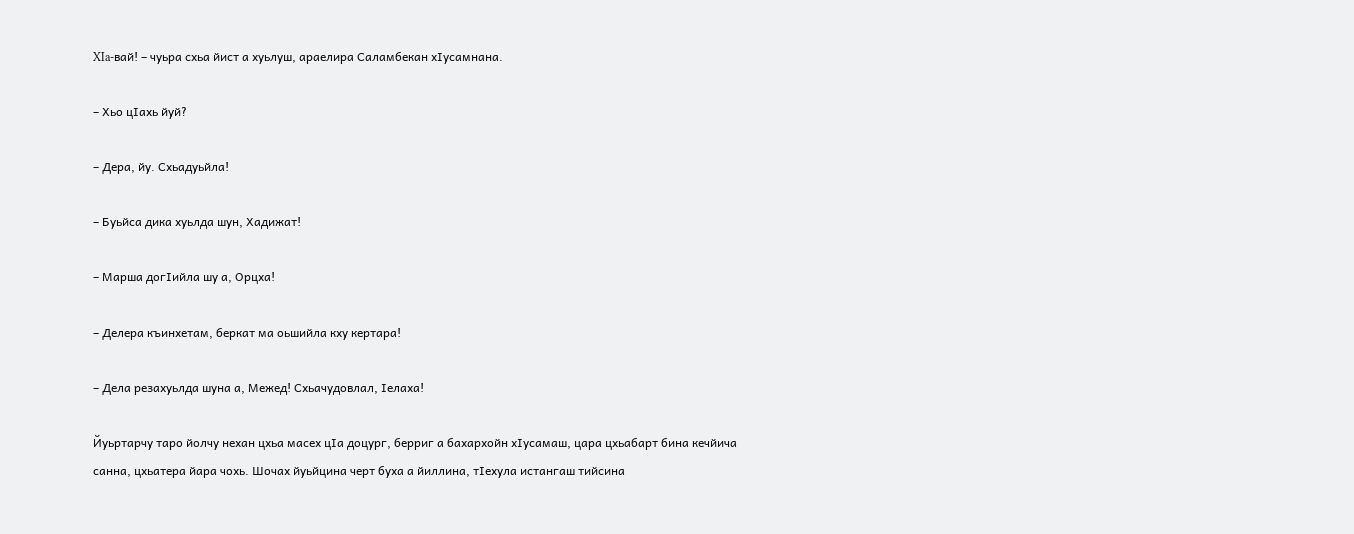XIa-вай! – чуьра схьа йист а хуьлуш, араелира Саламбекан хIусамнана.

– Хьо цIахь йуй?

– Дера, йу. Схьадуьйла!

– Буьйса дика хуьлда шун, Хадижат!

– Марша догIийла шу а, Орцха!

– Делера къинхетам, беркат ма оьшийла кху кертара!

– Дела резахуьлда шуна а, Межед! Схьачудовлал, Iелаха!

Йуьртарчу таро йолчу нехан цхьа масех цIа доцург, берриг а бахархойн хIусамаш, цара цхьабарт бина кечйича санна, цхьатера йара чохь. Шочах йуьйцина черт буха а йиллина, тIехула истангаш тийсина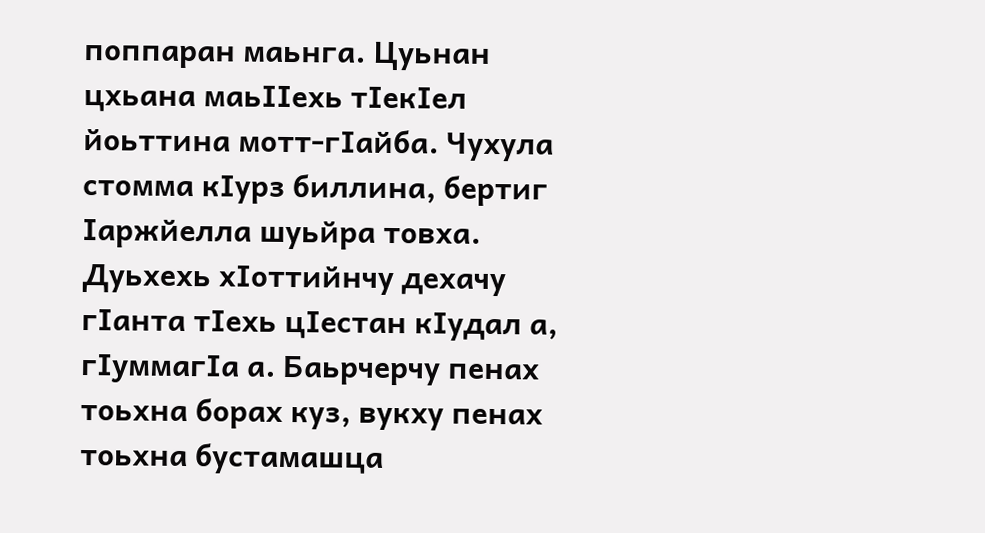поппаран маьнга. Цуьнан цхьана маьIIехь тIекIел йоьттина мотт-гIайба. Чухула стомма кIурз биллина, бертиг Iаржйелла шуьйра товха. Дуьхехь хIоттийнчу дехачу гIанта тIехь цIестан кIудал а, гIyммaгIa а. Баьрчерчу пенах тоьхна борах куз, вукху пенах тоьхна бустамашца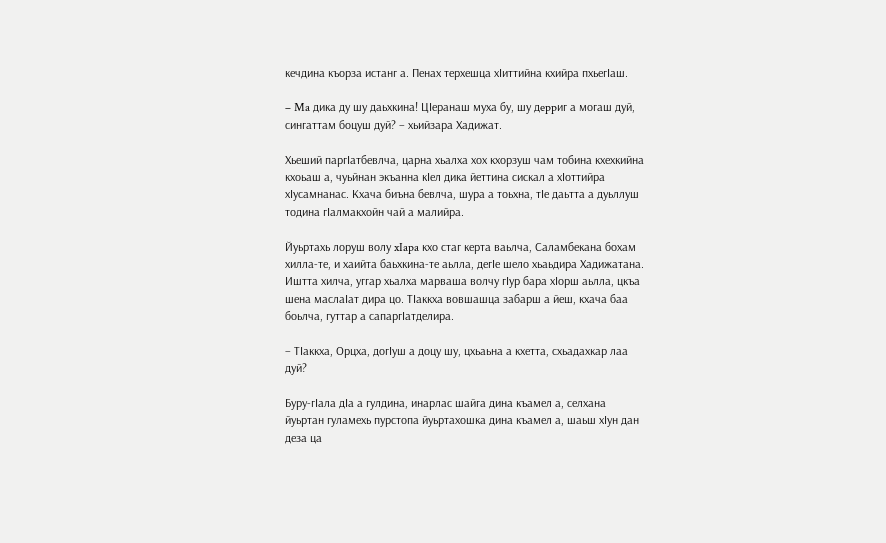кечдина къорза истанг а. Пенах терхешца хIиттийна кхийра пхьегIаш.

– Ma дика ду шу даьхкина! ЦIеранаш муха бу, шу дeppиг а могаш дуй, сингаттам боцуш дуй? – хьийзара Хадижат.

Хьеший паргIатбевлча, царна хьалха хох кхорзуш чам тобина кхехкийна кхоьаш а, чуьйнан экъанна кIел дика йеттина сискал а хIоттийра хIусамнанас. Кхача биъна бевлча, шура а тоьхна, тIе даьтта а дуьллуш тодина гIалмакхойн чай а малийра.

Йуьртахь лоруш волу xIapa кхо стаг керта ваьлча, Саламбекана бохам хилла-те, и хаийта баьхкина-те аьлла, дегIе шело хьаьдира Хадижатана. Иштта хилча, уггар хьалха мapваша волчу гIур бара хIорш аьлла, цкъа шена маслаIат дира цо. ТIаккха вовшашца забарш а йеш, кхача баа боьлча, гуттар а сапаргIатделира.

– ТIаккха, Орцха, догIуш а доцу шу, цхьаьна а кхетта, схьадахкар лаа дуй?

Буру-гIала дIа а гулдина, инарлас шайга дина къамел а, селхана йуьртан гуламехь пурстопа йуьртахошка дина къамел а, шаьш хIун дан деза ца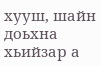хууш, шайн доьхна хьийзар а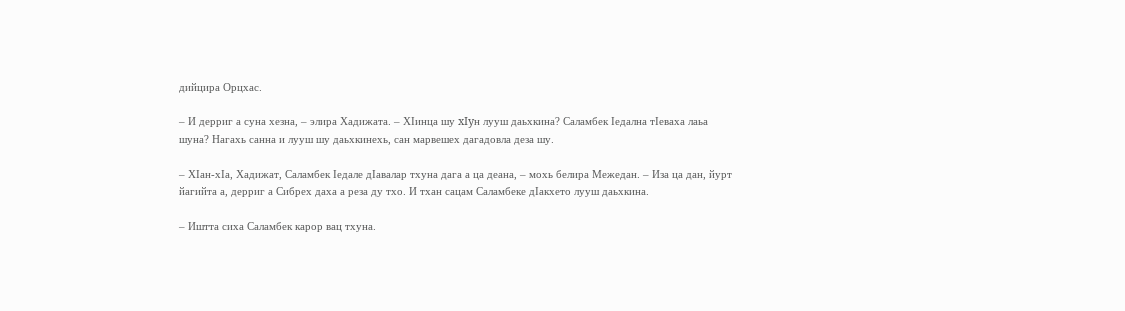дийцира Орцхас.

– И дерриг а суна хезна, – элира Хадижата. – ХIинца шу xIyн лууш даьхкина? Саламбек Iедална тIеваха лаьа шуна? Нагахь санна и лууш шу даьхкинехь, сан марвешех дагадовла деза шу.

– ХIан-хIа, Хадижат, Саламбек Iедале дIавалар тхуна дага а ца деана, – мохь белира Межедан. – Иза ца дан, йурт йагийта а, дерриг а Сибрех даха а реза ду тхо. И тхан сацам Саламбеке дIакхето лууш даьхкина.

– Иштта сиха Саламбек карор вац тхуна.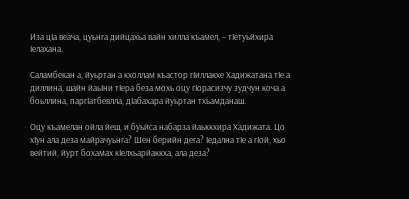Иза цIа веача, цуьнга дийцахьа вайн хилла къамел, – тIетуьйхира Iелахана.

Саламбекан а, йуьртан а кхоллам къастор гIиллакхе Хадижатана тIе а диллина, шайн йаьIни тIера беза мохь оцу гIорасизчу зудчун коча а боьллина, паргIатбевлла, дIабахара йуьртан тхьамданаш.

Оцу къамелан ойла йеш, и буьйса набарза йаьккхира Хадижата. Цо хIун ала деза майрачуьнга? Шен берийн дега? Iедална тIе а гIой, хьо вейтий, йурт бохамах кIелхьарйаккха, ала деза?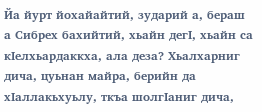Йа йурт йохайайтий, зударий а, бераш а Сибрех бахийтий, хьайн дегI, хьайн са кIелхьардаккха, ала деза? Хьалхарниг дича, цуьнан майра, берийн да хIаллакьхуьлу, ткъа шолгIаниг дича,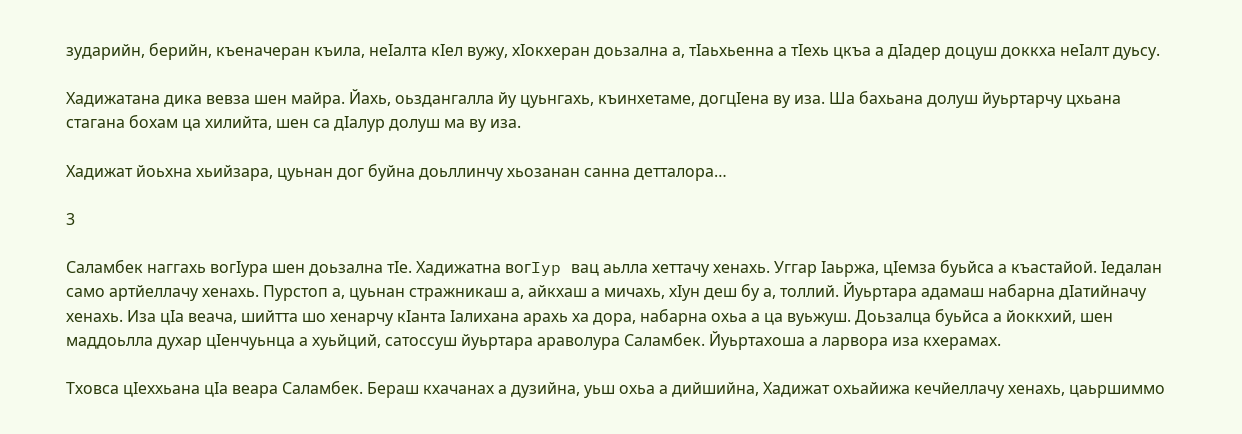зударийн, берийн, къеначеран къила, неIалта кIел вужу, хIокхеран доьзална а, тIаьхьенна а тIехь цкъа а дIадер доцуш доккха неIалт дуьсу.

Хадижатана дика вевза шен майра. Йахь, оьздангалла йу цуьнгахь, къинхетаме, догцIена ву иза. Ша бахьана долуш йуьртарчу цхьана стагана бохам ца хилийта, шен са дIалур долуш ма ву иза.

Хадижат йоьхна хьийзара, цуьнан дог буйна доьллинчу хьозанан санна детталора…

3

Саламбек наггахь вогIура шен доьзална тIе. Хадижатна вoгIyp вац аьлла хеттачу хенахь. Уггар Iаьржа, цIемза буьйса а къастайой. Iедалан само артйеллачу хенахь. Пурстоп а, цуьнан стражникаш а, айкхаш а мичахь, хIун деш бу а, толлий. Йуьртара адамаш набарна дIатийначу хенахь. Иза цIа веача, шийтта шо хенарчу кIанта Iалихана арахь ха дора, набарна охьа а ца вуьжуш. Доьзалца буьйса а йоккхий, шен маддоьлла духар цIенчуьнца а хуьйций, сатоссуш йуьртара араволура Саламбек. Йуьртахоша а ларвора иза кхерамах.

Тховса цIеххьана цIа веара Саламбек. Бераш кхачанах а дузийна, уьш охьа а дийшийна, Хадижат охьайижа кечйеллачу хенахь, цаьршиммо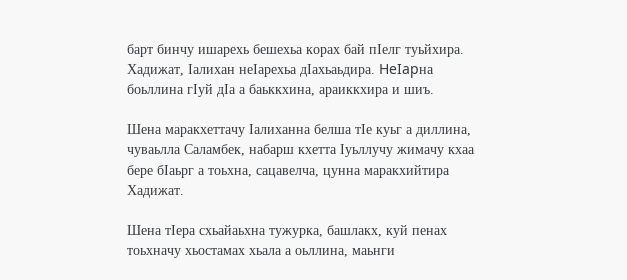барт бинчу ишарехь бешехьа корах бай пIелг туьйхира. Хадижат, Iалихан неIарехьа дIахьаьдира. HeIapнa боьллина гIуй дIа а баьккхина, араиккхира и шиъ.

Шена маракхеттачу Iалиханна белша тIе куьг а диллина, чуваьлла Саламбек, набарш кхетта Iуьллучу жимачу кхаа бере бIаьрг а тоьхна, сацавелча, цунна маракхийтира Хадижат.

Шена тIера схьайаьхна тужурка, башлакх, куй пенах тоьхначу хьостамах хьала а оьллина, маьнги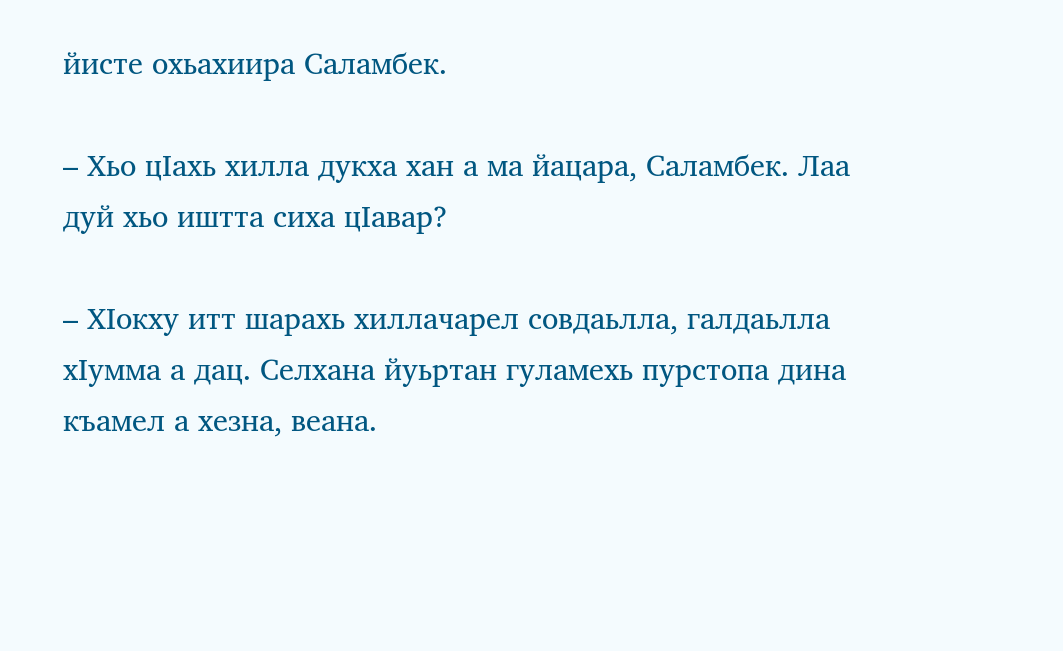йисте охьахиира Саламбек.

– Хьо цIахь хилла дукха хан а ма йацара, Саламбек. Лaa дуй хьо иштта сиха цIавар?

– ХIокху итт шарахь хиллачарел совдаьлла, галдаьлла хIумма а дац. Селхана йуьртан гуламехь пурстопа дина къамел а хезна, веана.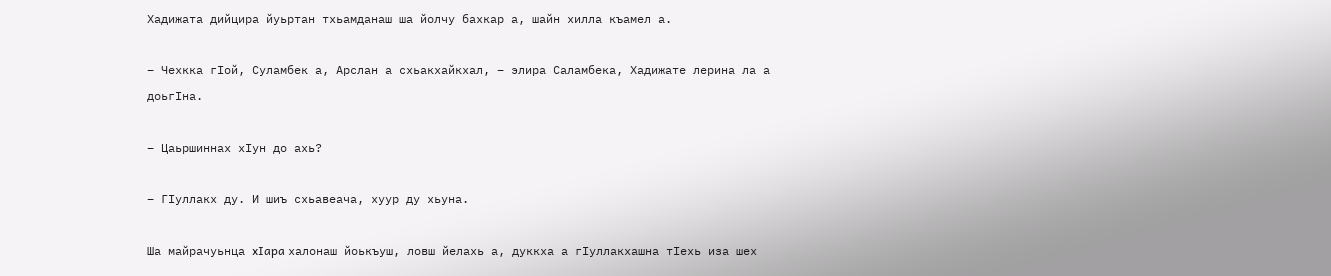Хадижата дийцира йуьртан тхьамданаш ша йолчу бахкар а, шайн хилла къамел а.

– Чехкка гIой, Суламбек а, Арслан а схьакхайкхал, – элира Саламбека, Хадижате лерина ла а доьгIна.

– Цаьршиннах хIун до ахь?

– ГIуллакх ду. И шиъ схьавеача, хуур ду хьуна.

Ша майрачуьнца xIapa халонаш йоькъуш, ловш йелахь а, дуккха а гIуллакхашна тIехь иза шех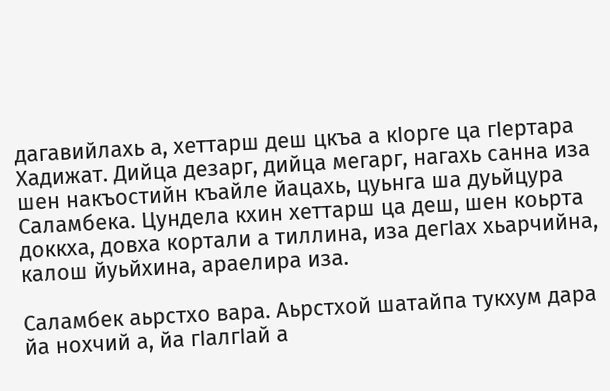дагавийлахь а, хеттарш деш цкъа а кIорге ца гIертара Хадижат. Дийца дезарг, дийца мегарг, нагахь санна иза шен накъостийн къайле йацахь, цуьнга ша дуьйцура Саламбека. Цундела кхин хеттарш ца деш, шен коьрта доккха, довха кортали а тиллина, иза дегIах хьарчийна, калош йуьйхина, араелира иза.

Саламбек аьрстхо вара. Аьрстхой шатайпа тукхум дара йа нохчий а, йа гIалгIай а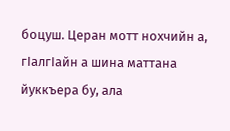боцуш. Церан мотт нохчийн а, гIалгIайн а шина маттана йуккъера бу, ала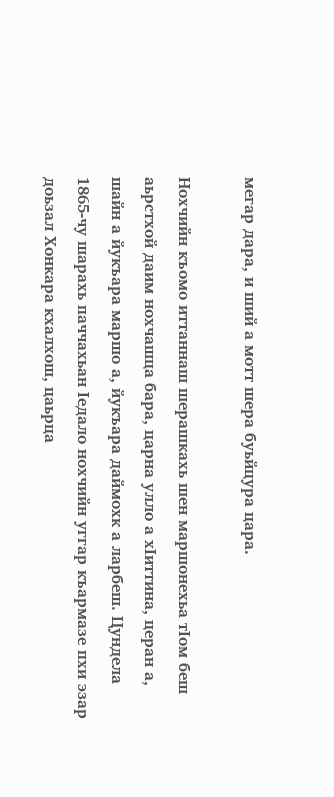мегар дара, и ший а мотт шера буьйцура цара.

Нохчийн къомо иттаннаш шерашкахь шен маршонехьа тIом беш аьрстхой даим нохчашца бара, царна улло а хIиттина, церан а, шайн а йукъара маршо а, йукъара даймохк а ларбеш. Цундела 1865-чу шарахь паччахьан Iедало нохчийн уггар къармазе пхи эзар доьзал Хонкара кхалхош, цаьрца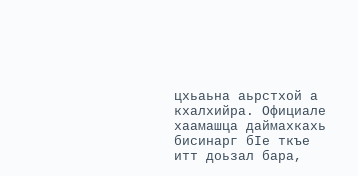цхьаьна аьрстхой а кхалхийра. Официале хаамашца даймахкахь бисинарг бIе ткъе итт доьзал бара,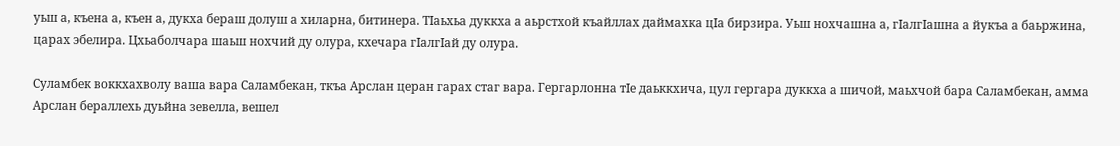уьш а, къена а, къен а, дукха бераш долуш а хиларна, битинера. ТIаьхьа дуккха а аьрстхой къайллах даймахка цIа бирзира. Уьш нохчашна а, гIалгIашна а йукъа а баьржина, царах эбелира. Цхьаболчара шаьш нохчий ду олура, кхечара гIалгIай ду олура.

Суламбек воккхахволу ваша вара Саламбекан, ткъа Арслан церан гарах стаг вара. Гергарлонна тIе даьккхича, цул гергара дуккха а шичой, маьхчой бара Саламбекан, амма Арслан бераллехь дуьйна зевелла, вешел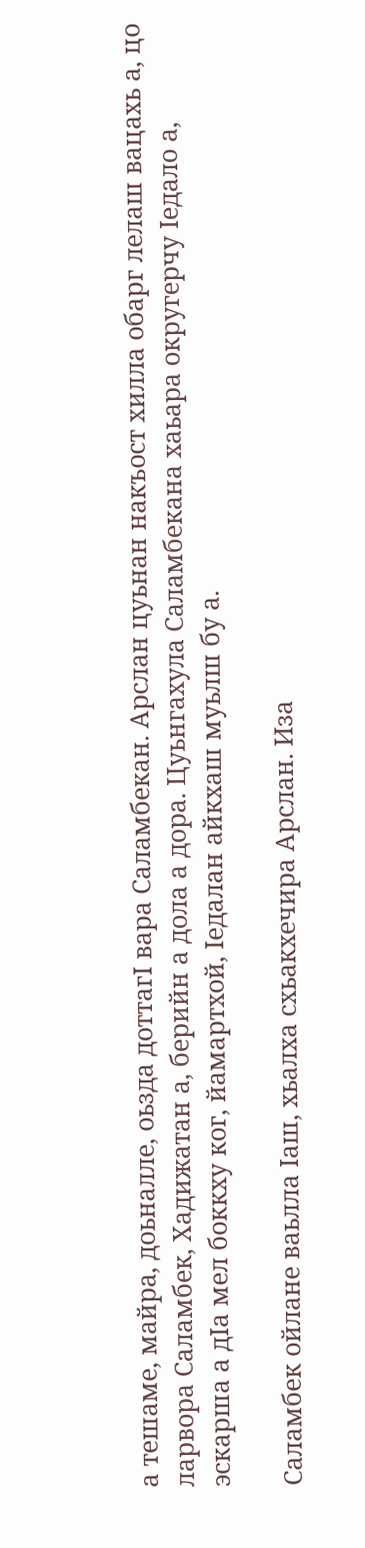а тешаме, майра, доьналле, оьзда доттагI вара Саламбекан. Арслан цуьнан накъост хилла обарг лелаш вацахь а, цо ларвора Саламбек, Хадижатан а, берийн а дола а дора. Цуьнгахула Саламбекана хаьара округерчу Iедало а, эскарша а дIа мел боккху ког, йамартхой, Iедалан айкхаш муьлш бу а.

Саламбек ойлане ваьлла Iаш, хьалха схьакхечира Арслан. Иза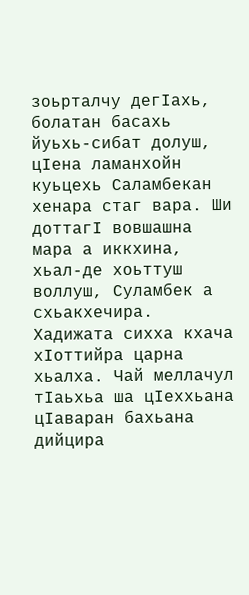зоьрталчу дегIахь, болатан басахь йуьхь-сибат долуш, цIена ламанхойн куьцехь Саламбекан хенара стаг вара. Ши доттагI вовшашна мара а иккхина, хьал-де хоьттуш воллуш, Суламбек а схьакхечира. Хадижата сихха кхача хIоттийра царна хьалха. Чай меллачул тIаьхьа ша цIеххьана цIаваран бахьана дийцира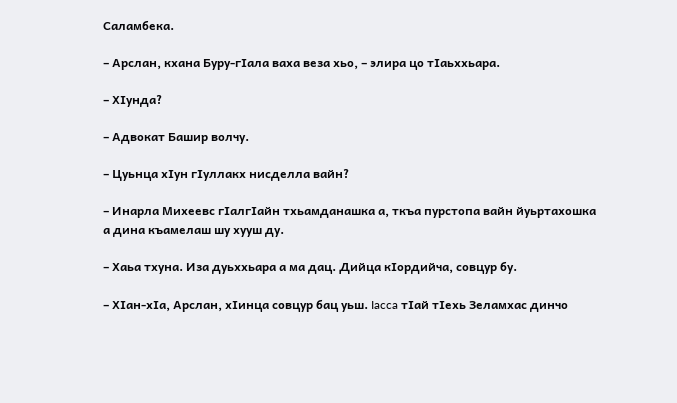Саламбека.

– Арслан, кхана Буру-гIала ваха веза хьо, – элира цо тIаьххьара.

– ХIунда?

– Адвокат Башир волчу.

– Цуьнца хIун гIуллакх нисделла вайн?

– Инарла Михеевс гIалгIайн тхьамданашка а, ткъа пурстопа вайн йуьртахошка а дина къамелаш шу хууш ду.

– Хаьа тхуна. Иза дуьххьара а ма дац. Дийца кIордийча, совцур бу.

– ХIан-хIа, Арслан, хIинца совцур бац уьш. Iacca тIай тIехь Зеламхас динчо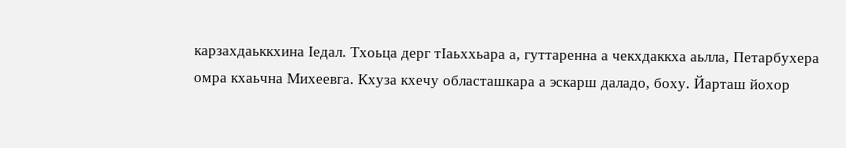карзахдаьккхина Iедал. Тхоьца дерг тIаьххьара а, гуттаренна а чекхдаккха аьлла, Петарбухера омра кхаьчна Михеевга. Кхуза кхечу областашкара а эскарш даладо, боху. Йарташ йохор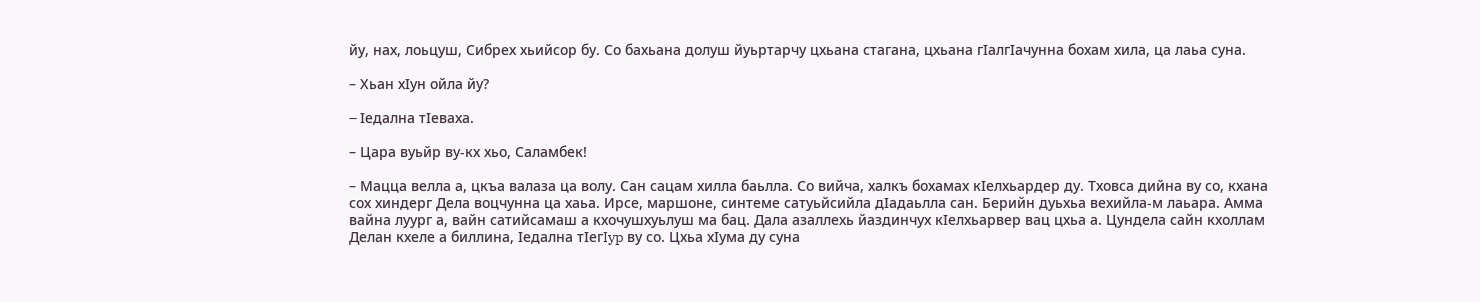йу, нах, лоьцуш, Сибрех хьийсор бу. Со бахьана долуш йуьртарчу цхьана стагана, цхьана гIалгIачунна бохам хила, ца лаьа суна.

– Хьан хIун ойла йу?

– Iедална тIеваха.

– Цара вуьйр ву-кх хьо, Саламбек!

– Мацца велла а, цкъа валаза ца волу. Сан сацам хилла баьлла. Со вийча, халкъ бохамах кIелхьардер ду. Тховса дийна ву со, кхана сох хиндерг Дела воцчунна ца хаьа. Ирсе, маршоне, синтеме сатуьйсийла дIадаьлла сан. Берийн дуьхьа вехийла-м лаьара. Амма вайна луург а, вайн сатийсамаш а кхочушхуьлуш ма бац. Дала азаллехь йаздинчух кIелхьарвер вац цхьа а. Цундела сайн кхоллам Делан кхеле а биллина, Iедална тIегIyp ву со. Цхьа хIума ду суна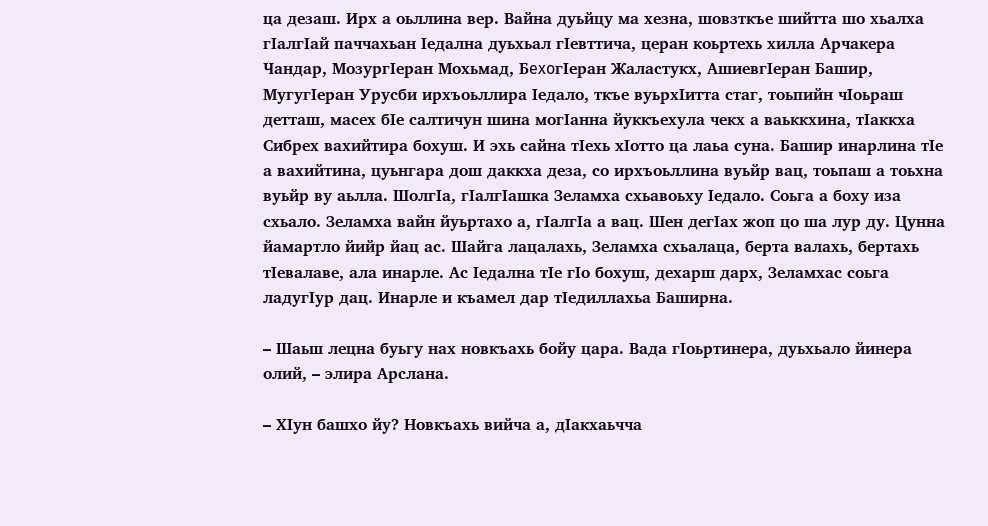ца дезаш. Ирх а оьллина вер. Вайна дуьйцу ма хезна, шовзткъе шийтта шо хьалха гIалгIай паччахьан Iедална дуьхьал гIевттича, церан коьртехь хилла Арчакера Чандар, МозургIеран Мохьмад, БexoгIeран Жаластукх, АшиевгIеран Башир, МугугIеран Урусби ирхъоьллира Iедало, ткъе вуьрхIитта стаг, тоьпийн чIоьраш детташ, масех бIе салтичун шина могIанна йуккъехула чекх а ваьккхина, тIаккха Сибрех вахийтира бохуш. И эхь сайна тIехь хIотто ца лаьа суна. Башир инарлина тIе а вахийтина, цуьнгара дош даккха деза, со ирхъоьллина вуьйр вац, тоьпаш а тоьхна вуьйр ву аьлла. ШолгIа, гIалгIашка Зеламха схьавоьху Iедало. Соьга а боху иза схьало. Зеламха вайн йуьртахо а, гIалгIа а вац. Шен дегIах жоп цо ша лур ду. Цунна йамартло йийр йац ас. Шайга лацалахь, Зеламха схьалаца, берта валахь, бертахь тIевалаве, ала инарле. Ас Iедална тIе гIo бохуш, дехарш дарх, Зеламхас соьга ладугIур дац. Инарле и къамел дар тIедиллахьа Баширна.

– Шаьш лецна буьгу нах новкъахь бойу цара. Вада гIоьртинера, дуьхьало йинера олий, – элира Арслана.

– ХIун башхо йу? Новкъахь вийча а, дIакхаьчча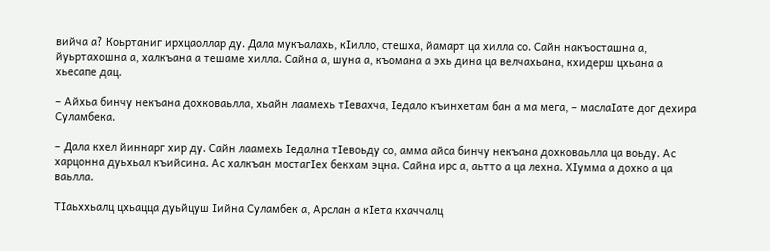вийча а? Коьртаниг ирхцаоллар ду. Дала мукъалахь, кIилло, стешха, йамарт ца хилла со. Сайн накъосташна а, йуьртахошна а, халкъана а тешаме хилла. Сайна а, шуна а, къомана а эхь дина ца велчахьана, кхидерш цхьана а хьесапе дац.

– Айхьа бинчу некъана дохковаьлла, хьайн лаамехь тIевахча, Iедало къинхетам бан а ма мега, – маслаIате дог дехира Суламбека.

– Дала кхел йиннарг хир ду. Сайн лаамехь Iедална тIевоьду со, амма айса бинчу некъана дохковаьлла ца воьду. Ас харцонна дуьхьал къийсина. Ас халкъан мостагIех бекхам эцна. Сайна ирс а, аьтто а ца лехна. ХIумма а дохко а ца ваьлла.

ТIаьххьалц цхьацца дуьйцуш Iийна Суламбек а, Арслан а кIета кхаччалц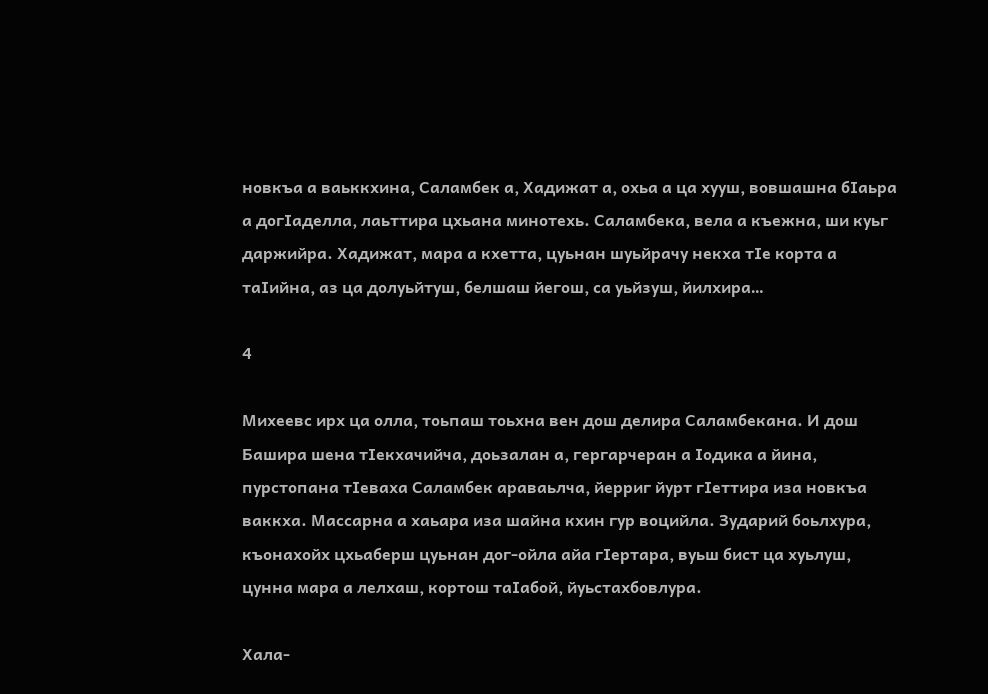новкъа а ваьккхина, Саламбек а, Хадижат а, охьа а ца хууш, вовшашна бIаьра а догIаделла, лаьттира цхьана минотехь. Саламбека, вела а къежна, ши куьг даржийра. Хадижат, мара а кхетта, цуьнан шуьйрачу некха тIе корта а таIийна, аз ца долуьйтуш, белшаш йегош, са уьйзуш, йилхира…

4

Михеевс ирх ца олла, тоьпаш тоьхна вен дош делира Саламбекана. И дош Башира шена тIекхачийча, доьзалан а, гергарчеран а Iодика а йина, пурстопана тIеваха Саламбек араваьлча, йерриг йурт гIеттира иза новкъа ваккха. Массарна а хаьара иза шайна кхин гур воцийла. Зударий боьлхура, къонахойх цхьаберш цуьнан дог-ойла айа гIертара, вуьш бист ца хуьлуш, цунна мара а лелхаш, кортош таIабой, йуьстахбовлура.

Хала-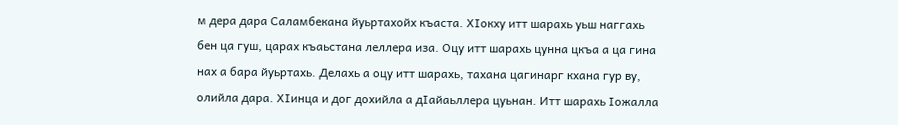м дера дара Саламбекана йуьртахойх къаста. ХIокху итт шарахь уьш наггахь бен ца гуш, царах къаьстана леллера иза. Оцу итт шарахь цунна цкъа а ца гина нах а бара йуьртахь. Делахь а оцу итт шарахь, тахана цагинарг кхана гур ву, олийла дара. ХIинца и дог дохийла а дIайаьллера цуьнан. Итт шарахь Iожалла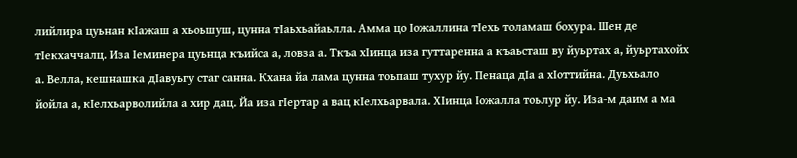лийлира цуьнан кIажаш а хьоьшуш, цунна тIаьхьайаьлла. Амма цо Iожаллина тIехь толамаш бохура. Шен де тIекхаччалц. Иза Iеминера цуьнца къийса а, ловза а. Ткъа хIинца иза гуттаренна а къаьсташ ву йуьртах а, йуьртахойх а. Велла, кешнашка дIавуьгу стаг санна. Кхана йа лама цунна тоьпаш тухур йу. Пенаца дIа а хIоттийна. Дуьхьало йойла а, кIелхьарволийла а хир дац. Йа иза гIертар а вац кIелхьарвала. ХIинца Iожалла тоьлур йу. Иза-м даим а ма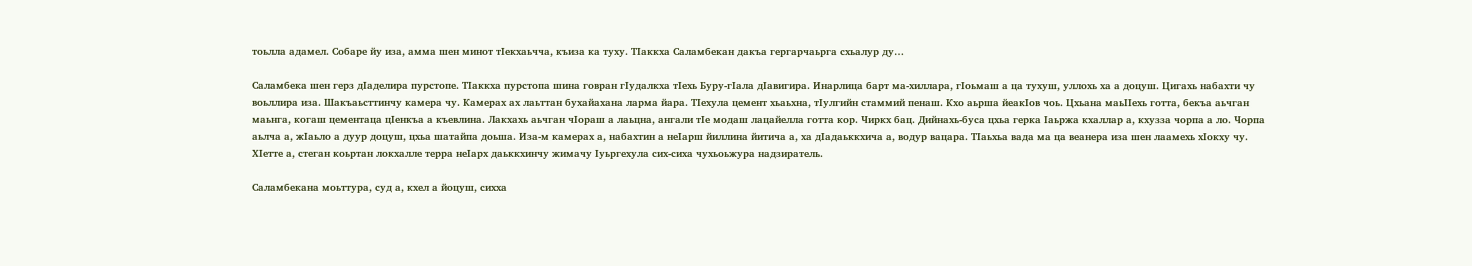тоьлла адамел. Собаре йу иза, амма шен минот тIекхаьчча, къиза ка туху. ТIаккха Саламбекан дакъа гергарчаьрга схьалур ду…

Саламбека шен герз дIаделира пурстопе. ТIаккха пурстопа шина говран гIудалкха тIехь Буру-гIала дIавигира. Инарлица барт ма-хиллара, гIоьмаш а ца тухуш, уллохь ха а доцуш. Цигахь набахти чу воьллира иза. Шакъаьсттинчу камера чу. Камерах ах лаьттан бухайахана ларма йара. ТIехула цемент хьаьхна, тIулгийн стаммий пенаш. Кхо аьрша йеакIов чоь. Цхьана маьIIехь готта, бекъа аьчган маьнга, когаш цементаца цIенкъа а къевлина. Лакхахь аьчган чIораш а лаьцна, ангали тIе модаш лацайелла готта кор. Чиркх бац. Дийнахь-буса цхьа герка Iаьржа кхаллар а, кхузза чорпа а ло. Чорпа аьлча а, жIаьло а дуур доцуш, цхьа шатайпа доьша. Иза-м камерах а, набахтин а неIарш йиллина йитича а, ха дIадаьккхича а, водур вацара. ТIаьхьа вада ма ца веанера иза шен лаамехь хIокху чу. ХIетте а, стеган коьртан локхалле терра неIарх даьккхинчу жимачу Iуьргехула сих-сиха чухьоьжура надзиратель.

Саламбекана моьттура, суд а, кхел а йоцуш, сихха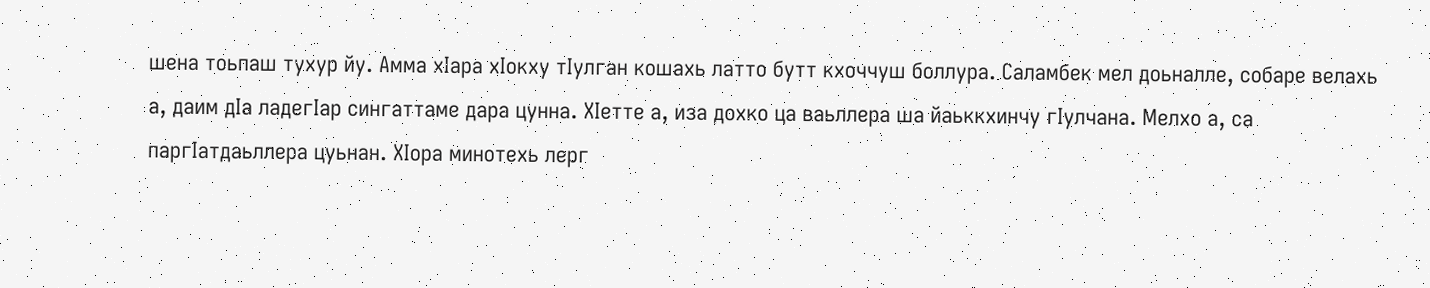шена тоьпаш тухур йу. Амма xIapa хIокху тIулган кошахь латто бутт кхоччуш боллура. Саламбек мел доьналле, собаре велахь а, даим дIа ладегIар сингаттаме дара цунна. ХIетте а, иза дохко ца ваьллера ша йаьккхинчу гIулчана. Мелхо а, са паргIатдаьллера цуьнан. XIоpa минотехь лерг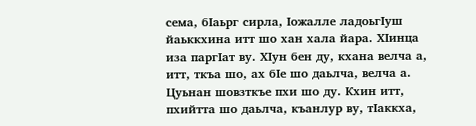сема, бIаьрг сирла, Iожалле ладоьгIуш йаьккхина итт шо хан хала йара. ХIинца иза паргIат ву. ХIун бен ду, кхана велча а, итт, ткъа шо, ах бIе шо даьлча, велча а. Цуьнан шовзткъе пхи шо ду. Кхин итт, пхийтта шо даьлча, къанлур ву, тIаккха,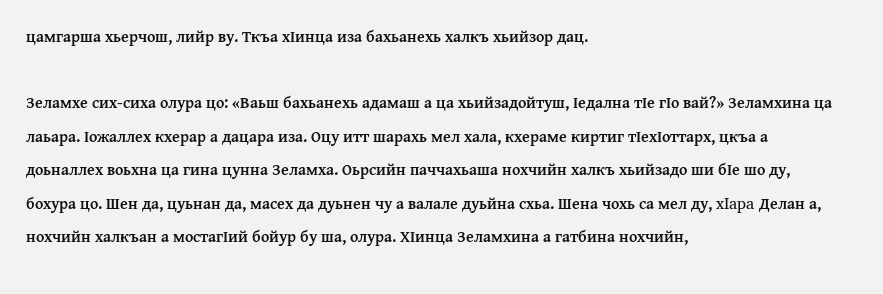цамгарша хьерчош, лийр ву. Ткъа хIинца иза бахьанехь халкъ хьийзор дац.

Зеламхе сих-сиха олура цо: «Ваьш бахьанехь адамаш а ца хьийзадойтуш, Iедална тIе гIo вай?» Зеламхина ца лаьара. Iожаллех кхерар а дацара иза. Оцу итт шарахь мел хала, кхераме киртиг тIехIоттарх, цкъа а доьналлех воьхна ца гина цунна Зеламха. Оьрсийн паччахьаша нохчийн халкъ хьийзадо ши бIе шо ду, бохура цо. Шен да, цуьнан да, масех да дуьнен чу а валале дуьйна схьа. Шена чохь са мел ду, xIapa Делан а, нохчийн халкъан а мостагIий бойур бу ша, олура. ХIинца Зеламхина а гатбина нохчийн,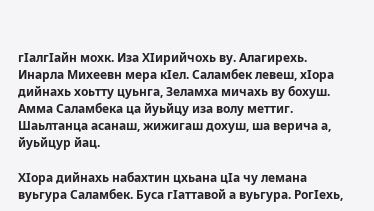гIалгIайн мохк. Иза ХIирийчохь ву. Алагирехь. Инарла Михеевн мера кIел. Саламбек левеш, xIоpa дийнахь хоьтту цуьнга, Зеламха мичахь ву бохуш. Амма Саламбека ца йуьйцу иза волу меттиг. Шаьлтанца асанаш, жижигаш дохуш, ша верича а, йуьйцур йац.

ХIора дийнахь набахтин цхьана цIа чу лемана вуьгура Саламбек. Буса гIаттавой а вуьгура. РогIехь,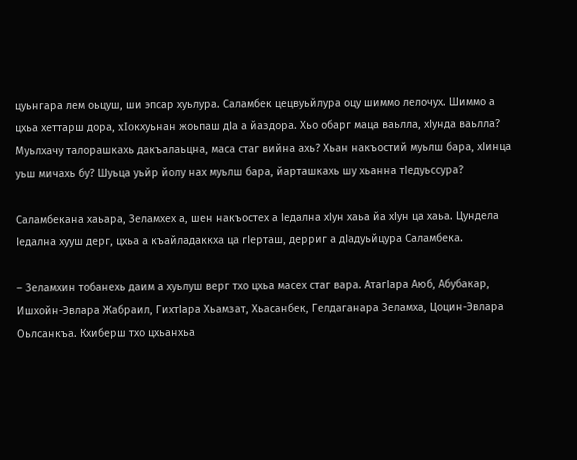цуьнгара лем оьцуш, ши эпсар хуьлура. Саламбек цецвуьйлура оцу шиммо лелочух. Шиммо а цхьа хеттарш дора, xIoкхуьнан жоьпаш дIа а йаздора. Хьо обарг маца ваьлла, хIунда ваьлла? Муьлхачу талорашкахь дакъалаьцна, маса стаг вийна ахь? Хьан накъостий муьлш бара, хIинца уьш мичахь бу? Шуьца уьйр йолу нах муьлш бара, йарташкахь шу хьанна тIедуьссура?

Саламбекана хаьара, Зеламхех а, шен накъостех а Iедална хIун хаьа йа хIун ца хаьа. Цундела Iедална хууш дерг, цхьа а къайладаккха ца гIерташ, дерриг а дIадуьйцура Саламбека.

– Зеламхин тобанехь даим а хуьлуш верг тхо цхьа масех стаг вара. АтагIара Аюб, Абубакар, Ишхойн-Эвлара Жабраил, ГихтIара Хьамзат, Хьасанбек, Гелдаганара Зеламха, Цоцин-Эвлара Оьлсанкъа. Кхиберш тхо цхьанхьа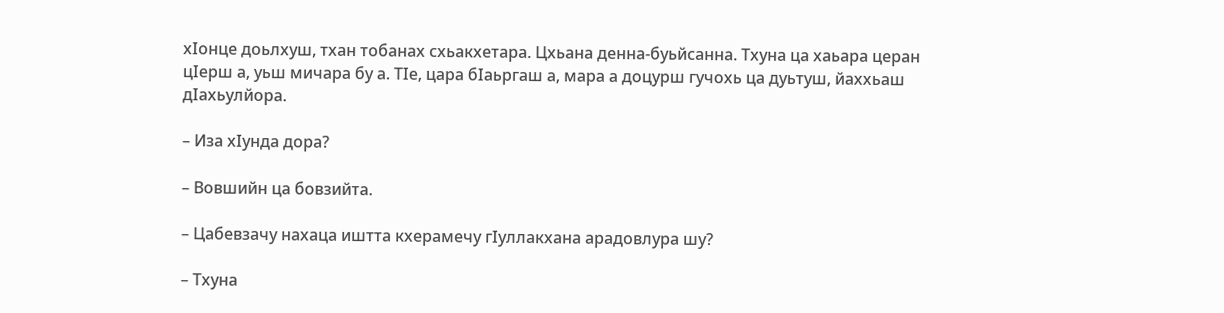хIонце доьлхуш, тхан тобанах схьакхетара. Цхьана денна-буьйсанна. Тхуна ца хаьара церан цIерш а, уьш мичара бу а. TIе, цара бIаьргаш а, мара а доцурш гучохь ца дуьтуш, йаххьаш дIахьулйора.

– Иза хIунда дора?

– Вовшийн ца бовзийта.

– Цабевзачу нахаца иштта кхерамечу гIуллакхана арадовлура шу?

– Тхуна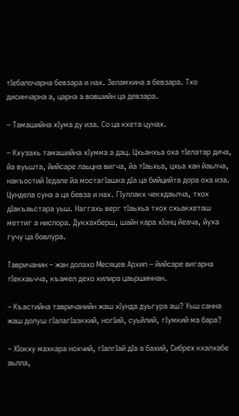тIебалочарна бевзара и нах. Зеламхина а бевзара. Тхо дисинчарна а, царна а вовшийн ца девзара.

– Тамашийна хIyмa ду иза. Со ца кхета цунах.

– Кхузахь тамашийна хIумма а дац. Цхьанхьа оха тIелатар дича, йа вуьшта, йийсаре лаьцна вигча, йа тIаьхьа, цхьа хан йаьлча, накъостий Iедале йа мостагIашка дIа ца бийцийта дора оха иза. Цундела суна а ца бевза и нах. ГIуллакх чекхдаьлча, тхох дIакъаьстара уьш. Наггахь верг тIаьхьа тхох схьакхеташ меттиг а нислора. Дукхахберш, шайн кара хIонц йеача, йуха гучу ца бовлура.

Тавричанин – жан долахо Месяцев Архип – йийсаре вигарна тIекхаьчча, къамел дехо хилира цаьршиннан.

– Къастийна тавричанийн жаш хIунда дуьгура аш? Уьш санна жаш долуш гIалагIазкхий, ногIий, суьйлий, гIумкий ма бара?

– ХIокху махкара нохчий, гIалгIай дIa а бахий, Сибрех кхалхабе аьлла,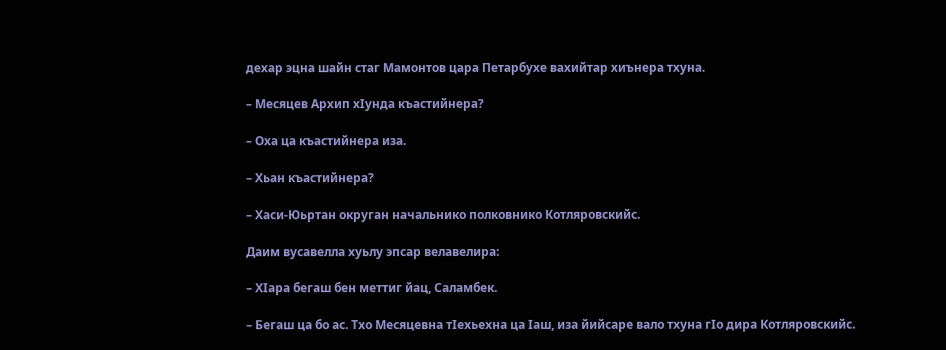дехар эцна шайн стаг Мамонтов цара Петарбухе вахийтар хиънера тхуна.

– Месяцев Архип хIунда къастийнера?

– Оха ца къастийнера иза.

– Хьан къастийнера?

– Хаси-Юьртан округан начальнико полковнико Котляровскийс.

Даим вусавелла хуьлу эпсар велавелира:

– ХIара бегаш бен меттиг йац, Саламбек.

– Бегаш ца бо ас. Тхо Месяцевна тIехьехна ца Iаш, иза йийсаре вало тхуна гIо дира Котляровскийс.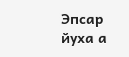Эпсар йуха а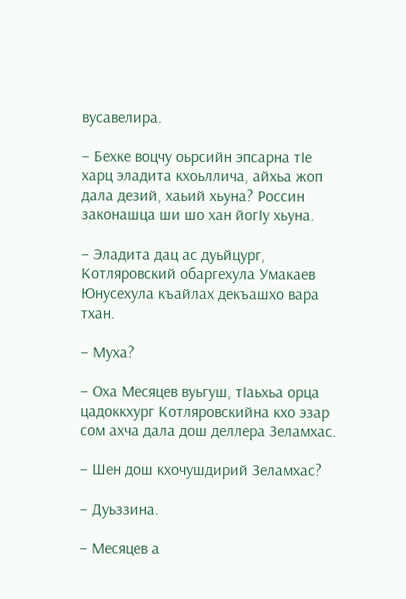вусавелира.

– Бехке воцчу оьрсийн эпсарна тIе харц эладита кхоьллича, айхьа жоп дала дезий, хаьий хьуна? Россин законашца ши шо хан йогIу хьуна.

– Эладита дац ас дуьйцург, Котляровский обаргехула Умакаев Юнусехула къайлах декъашхо вара тхан.

– Муха?

– Оха Месяцев вуьгуш, тIаьхьа орца цадоккхург Котляровскийна кхо эзар сом ахча дала дош деллера Зеламхас.

– Шен дош кхочушдирий Зеламхас?

– Дуьззина.

– Месяцев а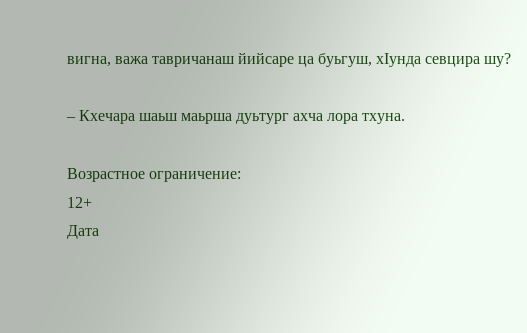вигна, важа тавричанаш йийсаре ца буьгуш, хIунда севцира шу?

– Кхечара шаьш маьрша дуьтург ахча лора тхуна.

Возрастное ограничение:
12+
Дата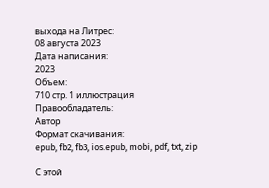выхода на Литрес:
08 августа 2023
Дата написания:
2023
Объем:
710 стр. 1 иллюстрация
Правообладатель:
Автор
Формат скачивания:
epub, fb2, fb3, ios.epub, mobi, pdf, txt, zip

С этой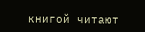книгой читают